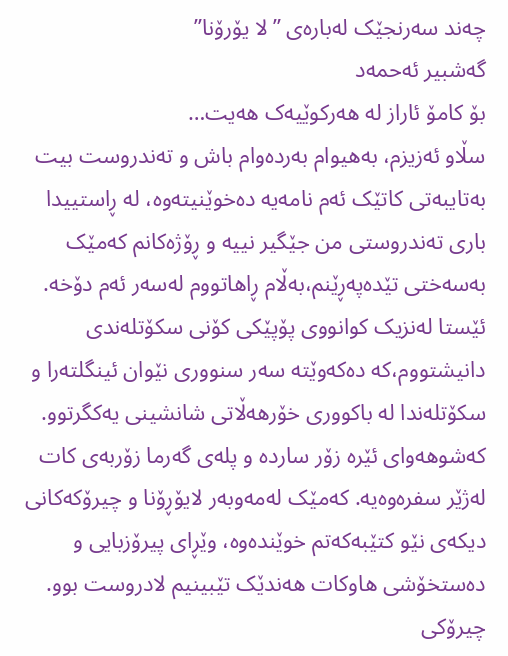چەند سەرنجێک لەبارەی ”لا یۆرۆنا”
گەشبیر ئەحمەد
بۆ کامۆ ئاراز لە هەرکوێیەک هەیت…
سڵاو ئەزیزم، بەهیوام بەردەوام باش و تەندروست بیت بەتایبەتی کاتێک ئەم نامەیە دەخوێنیتەوە، لە ڕاستییدا باری تەندروستی من جێگیر نییە و ڕۆژەکانم کەمێک بەسەختی تێدەپەڕێنم،بەڵام ڕاهاتووم لەسەر ئەم دۆخە. ئێستا لەنزیک کوانووی پۆپێکی کۆنی سکۆتلەندی دانیشتووم،کە دەکەوێتە سەر سنووری نێوان ئینگلتەرا و سکۆتلەندا لە باکووری خۆرهەڵاتی شانشینی یەکگرتوو. کەشوهەوای ئێرە زۆر ساردە و پلەی گەرما زۆربەی کات لەژێر سفرەوەیە. کەمێک لەمەوبەر لایۆڕۆنا و چیرۆکەکانی دیکەی نێو کتێبەکەتم خوێندەوە، وێڕای پیرۆزبایی و دەستخۆشی هاوکات هەندێک تێبینیم لادروست بوو.
چیرۆکی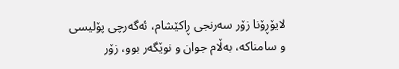لایۆڕۆنا زۆر سەرنجی ڕاکێشام، ئەگەرچی پۆلیسی و سامناکە، بەڵام جوان و نوێگەر بوو، زۆر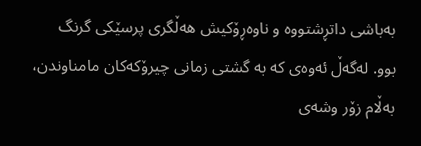بەباشی داتڕشتووە و ناوەڕۆکیش هەڵگری پرسێکی گرنگ بوو. لەگەڵ ئەوەی کە بە گشتی زمانی چیرۆکەکان مامناوندن، بەڵام زۆر وشەی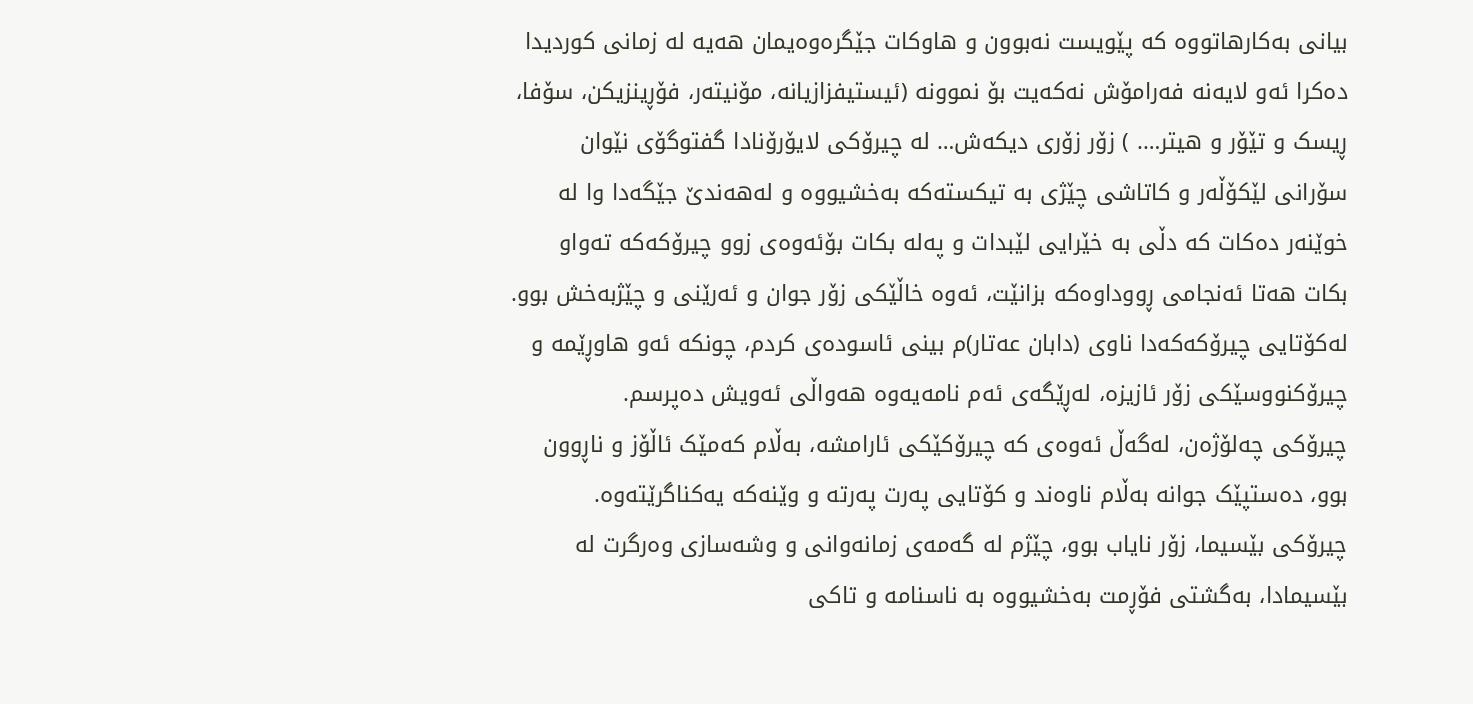بیانی بەکارهاتووە کە پێویست نەبوون و هاوکات جێگرەوەیمان هەیە لە زمانی کوردیدا دەکرا ئەو لایەنە فەرامۆش نەکەیت بۆ نموونە (ئیستیفزازیانە، مۆنیتەر، فۆڕینزیکن، سۆفا، ڕیسک و تێۆر و هیتر…. ) زۆر زۆری دیکەش… لە چیرۆکی لایۆرۆنادا گفتوگۆی نێوان سۆرانی لێکۆڵەر و کاتاشی چێژی بە تیکستەکە بەخشیووە و لەهەندێ جێگەدا وا لە خوێنەر دەکات کە دڵی بە خێرایی لێبدات و پەلە بکات بۆئەوەی زوو چیرۆکەکە تەواو بکات هەتا ئەنجامی ڕووداوەکە بزانێت، ئەوە خاڵێکی زۆر جوان و ئەرێنی و چێژبەخش بوو. لەکۆتایی چیرۆکەکەدا ناوی (دابان عەتار)م بینی ئاسودەی کردم، چونکە ئەو هاوڕێمە و چیرۆکنووسێکی زۆر ئازیزە، لەڕێگەی ئەم نامەیەوە هەواڵی ئەویش دەپرسم.
چیرۆکی چەلۆژەن، لەگەڵ ئەوەی کە چیرۆکێکی ئارامشە، بەڵام کەمێک ئاڵۆز و ناڕوون بوو، دەستپێک جوانە بەڵام ناوەند و کۆتایی پەرت پەرتە و وێنەکە یەکناگرێتەوە.
چیرۆکی بێسیما، زۆر نایاب بوو، چێژم لە گەمەی زمانەوانی و وشەسازی وەرگرت لە بێسیمادا، بەگشتی فۆڕمت بەخشیووە بە ناسنامە و تاکی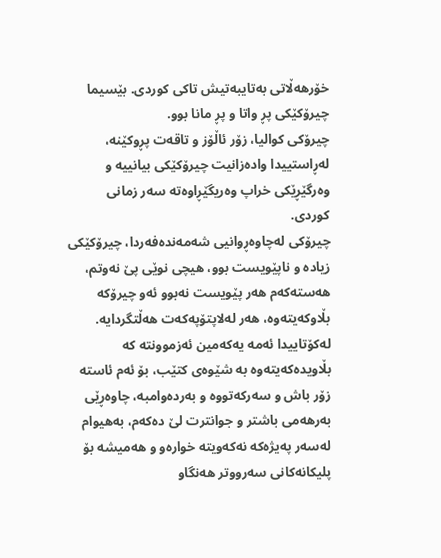خۆرهەڵاتی بەتایبەتیش تاکی کوردی. بێسیما چیرۆکێکی پڕ واتا و پڕ مانا بوو.
چیرۆکی کوالیا، زۆر ئاڵۆز و تاقەت پڕوکێنە، لەڕاستییدا وادەزانیت چیرۆکێکی بیانییە و وەرگێڕێکی خراپ وەریگێڕاوەتە سەر زمانی کوردی.
چیرۆکی لەچاوەڕوانیی شەمەندەفەردا، چیرۆکێکی زیادە و ناپێویست بوو، هیچی نوێی پێ نەوتم، هەستەکەم هەر پێویست نەبوو ئەو چیرۆکە بڵاوکەیتەوە، هەر لەلاپتۆپەکەت هەڵتگردایە.
لەکۆتاییدا ئەمە یەکەمین ئەزموونتە کە بڵاویدەکەیتەوە بە شێوەی کتێب، بۆ ئەم ئاستە زۆر باش و سەرکەتووە و بەردەوامبە، چاوەڕێی بەرهەمی باشتر و جوانترت لێ دەکەم، بەهیوام لەسەر پەیژەکە نەکەویتە خوارەو و هەمیشە بۆ پلیکانەکانی سەرووتر هەنگاو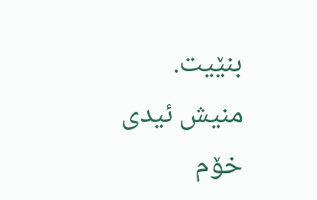بنێیت.
منیش ئیدی خۆم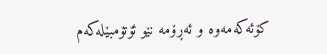کۆئەکەمەوە و ئەڕۆمە نێو ئۆتۆمبێلەکەم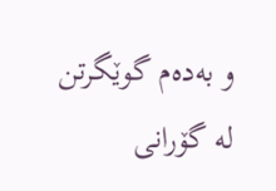و بەدەم گوێگرتن لە گۆرانی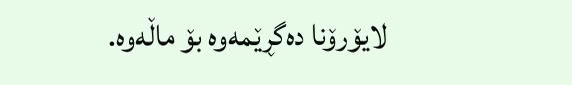لایۆرۆنا دەگڕێمەوە بۆ ماڵەوە.